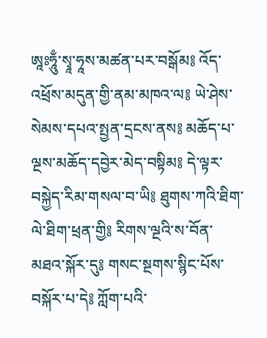ཨཱཿཧཱུྃ་སྭཱ་ཧཱས་མཚན་པར་བསྒོམ༔ འོད་འཕྲོས་མདུན་གྱི་ནམ་མཁའ་ལ༔ ཡེ་ཤེས་སེམས་དཔའ་སྤྱན་དྲངས་ནས༔ མཆོད་པ་ལྔས་མཆོད་དབྱེར་མེད་བསྟིམ༔ དེ་ལྟར་བསྐྱེད་རིམ་གསལ་བ་ཡི༔ ཐུགས་ཀའི་ཐིག་ལེ་ཐིག་ཕྲན་གྱི༔ རིགས་ལྔའི་ས་བོན་མཐའ་སྐོར་དུ༔ གསང་སྔགས་སྙིང་པོས་བསྐོར་པ་དེ༔ ཀློག་པའི་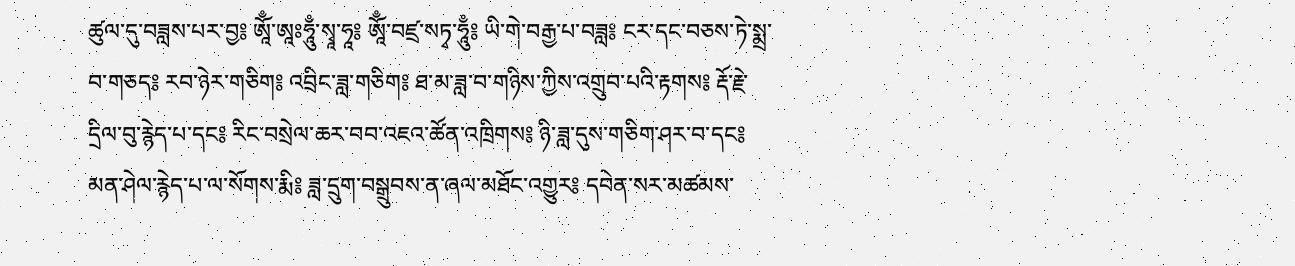ཚུལ་དུ་བཟླས་པར་བྱ༔ ཨཱོྃ་ཨཱཿཧཱུྃ་སྭཱ་ཧཱ༔ ཨཱོྃ་བཛྲ་སཏྭ་ཧཱུྃ༔ ཡི་གེ་བརྒྱ་པ་བཟླ༔ ངར་དང་བཅས་ཏེ་སྨྲ་བ་གཅད༔ རབ་ཉེར་གཅིག༔ འབྲིང་ཟླ་གཅིག༔ ཐ་མ་ཟླ་བ་གཉིས་ཀྱིས་འགྲུབ་པའི་རྟགས༔ རྡོ་རྗེ་དྲིལ་བུ་རྙེད་པ་དང༔ རིང་བསྲེལ་ཆར་བབ་འཇའ་ཚོན་འཁྲིགས༔ ཉི་ཟླ་དུས་གཅིག་ཤར་བ་དང༔ མན་ཤེལ་རྙེད་པ་ལ་སོགས་རྨི༔ ཟླ་དྲུག་བསྒྲུབས་ན་ཞལ་མཐོང་འགྱུར༔ དབེན་སར་མཚམས་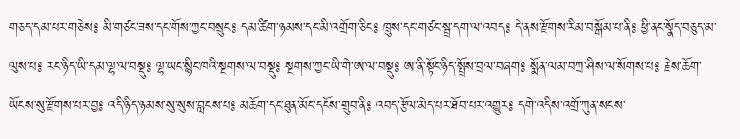གཅད་དམ་པར་གཅེས༔ མི་གཙང་ཟས་དང་གོས་ཀྱང་བསྲུང༔ དམ་ཚིག་ཉམས་དང་མི་འགྲོག་ཅིང༔ ཁྲུས་དང་གཙང་སྦྲ་དག་ལ་འབད༔ དེ་ནས་རྫོགས་རིམ་བསྒོམ་པ་ནི༔ ཕྱི་ནང་སྣོད་བཅུད་མ་ལུས་པ༔ རང་ཉིད་ཡི་དམ་ལྷ་ལ་བསྡུ༔ ལྷ་ཡང་སྙིང་ཁའི་སྔགས་ལ་བསྡུ༔ སྔགས་ཀྱང་ཡི་གེ་ཨ་ལ་བསྡུ༔ ཨ་ནི་སྟོང་ཉིད་སྤྲོས་བྲལ་བཞག༔ སྨོན་ལམ་བཀྲ་ཤིས་ལ་སོགས་པ༔ རྗེས་ཆོག་ཡོངས་སུ་རྫོགས་པར་བྱ༔ འདི་ཉིད་ཉམས་སུ་སུས་བླངས་པ༔ མཆོག་དང་ཐུན་མོང་དངོས་གྲུབ་ནི༔ འབད་རྩོལ་མེད་པར་ཐོབ་པར་འགྱུར༔ དགེ་འདིས་འགྲོ་ཀུན་སངས་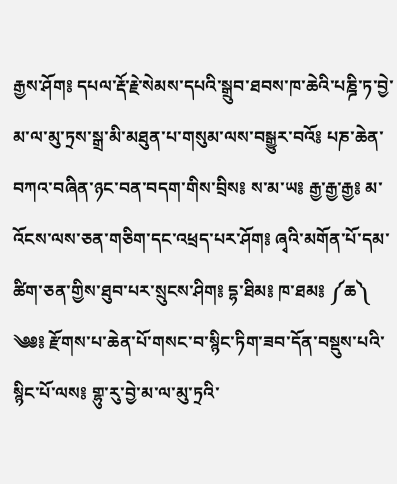རྒྱས་ཤོག༔ དཔལ་རྡོ་རྗེ་སེམས་དཔའི་སྒྲུབ་ཐབས་ཁ་ཆེའི་པཎྜི་ཏ་བྱེ་མ་ལ་མུ་ཏྲས་སྒྲ་མི་མཐུན་པ་གསུམ་ལས་བསྒྱུར་བའོ༔ པཎ་ཆེན་བཀའ་བཞིན་ཉང་བན་བདག་གིས་བྲིས༔ ས་མ་ཡ༔ རྒྱ་རྒྱ་རྒྱ༔ མ་འོངས་ལས་ཅན་གཅིག་དང་འཕྲད་པར་ཤོག༔ ཞྭའི་མགོན་པོ་དམ་ཚིག་ཅན་གྱིས་ཐུབ་པར་སྲུངས་ཤིག༔ དྷ་ཐིམ༔ ཁ་ཐམ༔ ༼ཆ༽ ༄༅༔ རྫོགས་པ་ཆེན་པོ་གསང་བ་སྙིང་ཏིག་ཟབ་དོན་བསྡུས་པའི་སྙིང་པོ་ལས༔ གྷུ་རུ་བྱེ་མ་ལ་མུ་ཏྲའི་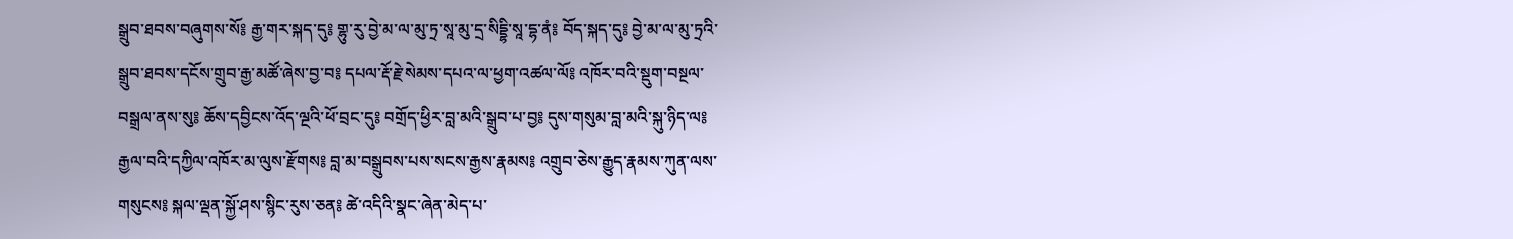སྒྲུབ་ཐབས་བཞུགས་སོ༔ རྒྱ་གར་སྐད་དུ༔ གྷུ་རུ་བྱེ་མ་ལ་མུ་ཏྲ་སཱ་མུ་དྲ་སིདྡྷི་སཱ་དྷ་ནཾ༔ བོད་སྐད་དུ༔ བྱེ་མ་ལ་མུ་ཏྲའི་སྒྲུབ་ཐབས་དངོས་གྲུབ་རྒྱ་མཚོ་ཞེས་བྱ་བ༔ དཔལ་རྡོ་རྗེ་སེམས་དཔའ་ལ་ཕྱག་འཚལ་ལོ༔ འཁོར་བའི་སྡུག་བསྔལ་བསྒྲལ་ནས་སུ༔ ཆོས་དབྱིངས་འོད་ལྔའི་ཕོ་བྲང་དུ༔ བགྲོད་ཕྱིར་བླ་མའི་སྒྲུབ་པ་བྱ༔ དུས་གསུམ་བླ་མའི་སྐུ་ཉིད་ལ༔ རྒྱལ་བའི་དཀྱིལ་འཁོར་མ་ལུས་རྫོགས༔ བླ་མ་བསྒྲུབས་པས་སངས་རྒྱས་རྣམས༔ འགྲུབ་ཅེས་རྒྱུད་རྣམས་ཀུན་ལས་གསུངས༔ སྐལ་ལྡན་སྐྱོ་ཤས་སྙིང་རུས་ཅན༔ ཚེ་འདིའི་སྣང་ཞེན་མེད་པ་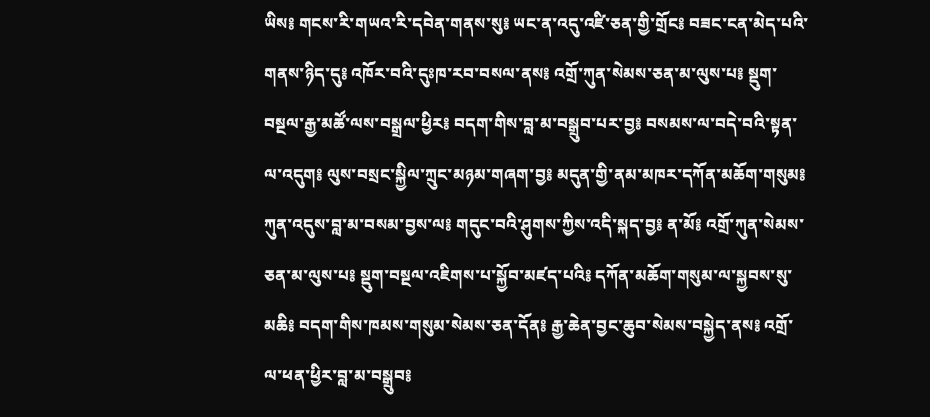ཡིས༔ གངས་རི་གཡའ་རི་དབེན་གནས་སུ༔ ཡང་ན་འདུ་འཛི་ཅན་གྱི་གྲོང༔ བཟང་ངན་མེད་པའི་གནས་ཉིད་དུ༔ འཁོར་བའི་དུཿཁ་རབ་བསལ་ནས༔ འགྲོ་ཀུན་སེམས་ཅན་མ་ལུས་པ༔ སྡུག་བསྔལ་རྒྱ་མཚོ་ལས་བསྒྲལ་ཕྱིར༔ བདག་གིས་བླ་མ་བསྒྲུབ་པར་བྱ༔ བསམས་ལ་བདེ་བའི་སྟན་ལ་འདུག༔ ལུས་བསྲང་སྐྱིལ་ཀྲུང་མཉམ་གཞག་བྱ༔ མདུན་གྱི་ནམ་མཁར་དཀོན་མཆོག་གསུམ༔ ཀུན་འདུས་བླ་མ་བསམ་བྱས་ལ༔ གདུང་བའི་ཤུགས་ཀྱིས་འདི་སྐད་བྱ༔ ན་མོ༔ འགྲོ་ཀུན་སེམས་ཅན་མ་ལུས་པ༔ སྡུག་བསྔལ་འཇིགས་པ་སྐྱོབ་མཛད་པའི༔ དཀོན་མཆོག་གསུམ་ལ་སྐྱབས་སུ་མཆི༔ བདག་གིས་ཁམས་གསུམ་སེམས་ཅན་དོན༔ རྒྱ་ཆེན་བྱང་ཆུབ་སེམས་བསྐྱེད་ནས༔ འགྲོ་ལ་ཕན་ཕྱིར་བླ་མ་བསྒྲུབ༔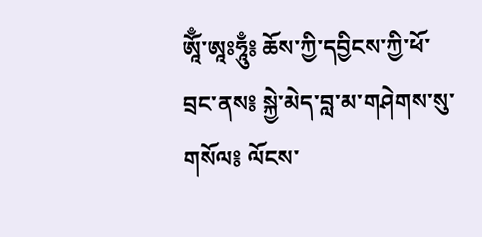ཨཱོྃ་ཨཱཿཧཱུྃ༔ ཆོས་ཀྱི་དབྱིངས་ཀྱི་ཕོ་བྲང་ནས༔ སྐྱེ་མེད་བླ་མ་གཤེགས་སུ་གསོལ༔ ལོངས་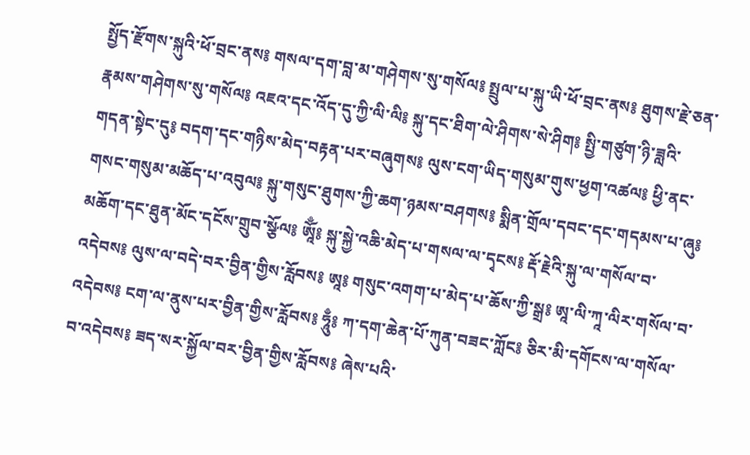སྤྱོད་རྫོགས་སྐུའི་ཕོ་བྲང་ནས༔ གསལ་དག་བླ་མ་གཤེགས་སུ་གསོལ༔ སྤྲུལ་པ་སྐུ་ཡི་ཕོ་བྲང་ནས༔ ཐུགས་རྗེ་ཅན་རྣམས་གཤེགས་སུ་གསོལ༔ འཇའ་དང་འོད་དུ་ཀྱི་ལི་ལི༔ སྐུ་དང་ཐིག་ལེ་ཤིགས་སེ་ཤིག༔ སྤྱི་གཙུག་ཉི་ཟླའི་གདན་སྟེང་དུ༔ བདག་དང་གཉིས་མེད་བརྟན་པར་བཞུགས༔ ལུས་ངག་ཡིད་གསུམ་གུས་ཕྱག་འཚལ༔ ཕྱི་ནང་གསང་གསུམ་མཆོད་པ་འབུལ༔ སྐུ་གསུང་ཐུགས་ཀྱི་ཆག་ཉམས་བཤགས༔ སྨིན་གྲོལ་དབང་དང་གདམས་པ་ཞུ༔ མཆོག་དང་ཐུན་མོང་དངོས་གྲུབ་སྩོལ༔ ཨཱོྃ༔ སྐུ་སྐྱེ་འཆི་མེད་པ་གསལ་ལ་དྭངས༔ རྡོ་རྗེའི་སྐུ་ལ་གསོལ་བ་འདེབས༔ ལུས་ལ་བདེ་བར་བྱིན་གྱིས་རློབས༔ ཨཱ༔ གསུང་འགག་པ་མེད་པ་ཆོས་ཀྱི་སྒྲ༔ ཨཱ་ལི་ཀཱ་ལིར་གསོལ་བ་འདེབས༔ ངག་ལ་ནུས་པར་བྱིན་གྱིས་རློབས༔ ཧཱུྃ༔ ཀ་དག་ཆེན་པོ་ཀུན་བཟང་ཀློང༔ ཅིར་མི་དགོངས་ལ་གསོལ་བ་འདེབས༔ ཟད་སར་སྐྱོལ་བར་བྱིན་གྱིས་རློབས༔ ཞེས་པའི་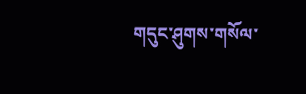གདུང་ཤུགས་གསོལ་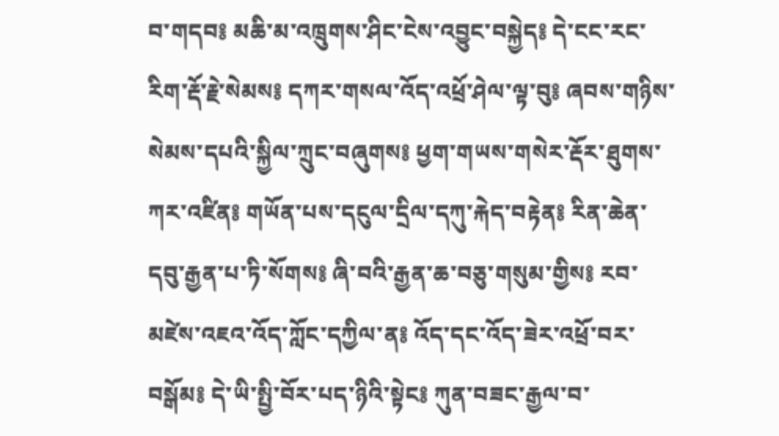བ་གདབ༔ མཆི་མ་འཁྲུགས་ཤིང་ངེས་འབྱུང་བསྐྱེད༔ དེ་ངང་རང་རིག་རྡོ་རྗེ་སེམས༔ དཀར་གསལ་འོད་འཕྲོ་ཤེལ་ལྟ་བུ༔ ཞབས་གཉིས་སེམས་དཔའི་སྐྱིལ་ཀྲུང་བཞུགས༔ ཕྱག་གཡས་གསེར་རྡོར་ཐུགས་ཀར་འཛིན༔ གཡོན་པས་དངུལ་དྲིལ་དཀུ་རྐེད་བརྟེན༔ རིན་ཆེན་དབུ་རྒྱན་པ་ཏི་སོགས༔ ཞི་བའི་རྒྱན་ཆ་བཅུ་གསུམ་གྱིས༔ རབ་མཛེས་འཇའ་འོད་ཀློང་དཀྱིལ་ན༔ འོད་དང་འོད་ཟེར་འཕྲོ་བར་བསྒོམ༔ དེ་ཡི་སྤྱི་བོར་པད་ཉིའི་སྟེང༔ ཀུན་བཟང་རྒྱལ་བ་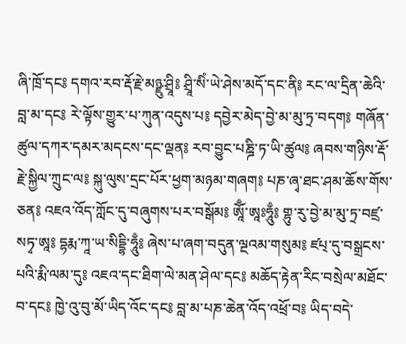ཞི་ཁྲོ་དང༔ དགའ་རབ་རྡོ་རྗེ་མཉྫུ་ཤྲཱི༔ ཤྲཱི་སིཾ་ཡེ་ཤེས་མདོ་དང་ནི༔ རང་ལ་དྲིན་ཆེའི་བླ་མ་དང༔ རེ་ལྟོས་གྱུར་པ་ཀུན་འདུས་པ༔ དབྱེར་མེད་བྱེ་མ་མུ་ཏྲ་བདག༔ གཞོན་ཚུལ་དཀར་དམར་མདངས་དང་ལྡན༔ རབ་བྱུང་པཎྜི་ཏ་ཡི་ཚུལ༔ ཞབས་གཉིས་རྡོ་རྗེ་སྐྱིལ་ཀྲུང་ལ༔ སྐུ་ལུས་དྲང་པོར་ཕྱག་མཉམ་གཞག༔ པཎ་ཞྭ་ཐང་ཤམ་ཆོས་གོས་ཅན༔ འཇའ་འོད་ཀློང་དུ་བཞུགས་པར་བསྒོམ༔ ཨཱོྃ་ཨཱཿཧཱུྃ༔ གྷུ་རུ་བྱེ་མ་མུ་ཏྲ་བཛྲ་སཏྭ་ཨཱ༔ དྷརྨ་ཀཱ་ཡ་སིདྡྷི་ཧཱུྃ༔ ཞེས་པ་ཞག་བདུན་ལྔའམ་གསུམ༔ ཛཔ྄་དུ་བསྒྲངས་པའི་རྨི་ལམ་དུ༔ འཇའ་དང་ཐིག་ལེ་མན་ཤེལ་དང༔ མཆོད་རྟེན་རིང་བསྲེལ་མཐོང་བ་དང༔ ཁྱེ་འུ་བུ་མོ་ཡིད་འོང་དང༔ བླ་མ་པཎ་ཆེན་འོད་འཕྲོ་བ༔ ཡིད་བདེ་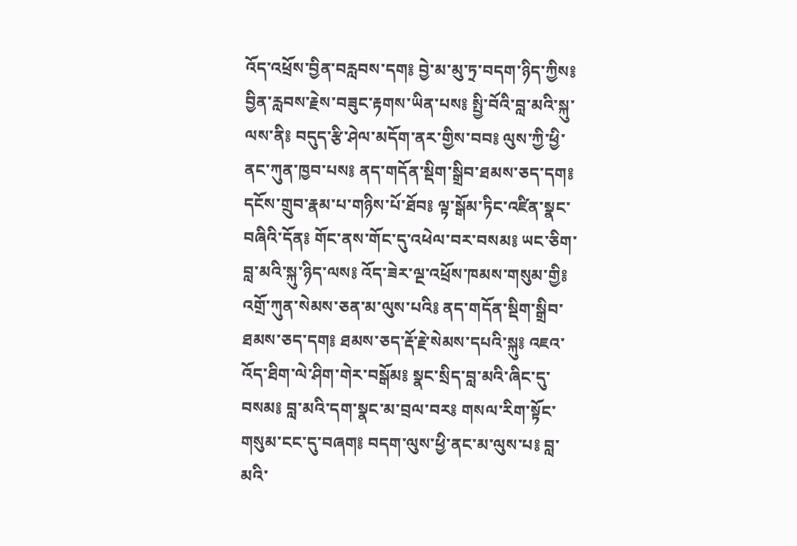འོད་འཕྲོས་བྱིན་བརླབས་དག༔ བྱེ་མ་མུ་ཏྲ་བདག་ཉིད་ཀྱིས༔ བྱིན་རླབས་རྗེས་བཟུང་རྟགས་ཡིན་པས༔ སྤྱི་བོའི་བླ་མའི་སྐུ་ལས་ནི༔ བདུད་རྩི་ཤེལ་མདོག་ནར་གྱིས་བབ༔ ལུས་ཀྱི་ཕྱི་ནང་ཀུན་ཁྱབ་པས༔ ནད་གདོན་སྡིག་སྒྲིབ་ཐམས་ཅད་དག༔ དངོས་གྲུབ་རྣམ་པ་གཉིས་པོ་ཐོབ༔ ལྟ་སྒོམ་ཏིང་འཛིན་སྣང་བཞིའི་དོན༔ གོང་ནས་གོང་དུ་འཕེལ་བར་བསམ༔ ཡང་ཅིག་བླ་མའི་སྐུ་ཉིད་ལས༔ འོད་ཟེར་ལྔ་འཕྲོས་ཁམས་གསུམ་གྱི༔ འགྲོ་ཀུན་སེམས་ཅན་མ་ལུས་པའི༔ ནད་གདོན་སྡིག་སྒྲིབ་ཐམས་ཅད་དག༔ ཐམས་ཅད་རྡོ་རྗེ་སེམས་དཔའི་སྐུ༔ འཇའ་འོད་ཐིག་ལེ་ཤིག་གེར་བསྒོམ༔ སྣང་སྲིད་བླ་མའི་ཞིང་དུ་བསམ༔ བླ་མའི་དག་སྣང་མ་བྲལ་བར༔ གསལ་རིག་སྟོང་གསུམ་ངང་དུ་བཞག༔ བདག་ལུས་ཕྱི་ནང་མ་ལུས་པ༔ བླ་མའི་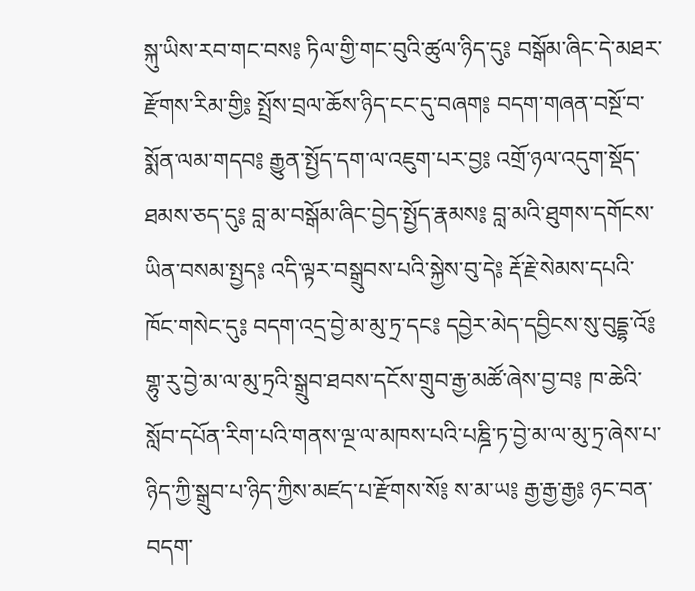སྐུ་ཡིས་རབ་གང་བས༔ ཏིལ་གྱི་གང་བུའི་ཚུལ་ཉིད་དུ༔ བསྒོམ་ཞིང་དེ་མཐར་རྫོགས་རིམ་གྱི༔ སྤྲོས་བྲལ་ཆོས་ཉིད་ངང་དུ་བཞག༔ བདག་གཞན་བསྔོ་བ་སྨོན་ལམ་གདབ༔ རྒྱུན་སྤྱོད་དག་ལ་འཇུག་པར་བྱ༔ འགྲོ་ཉལ་འདུག་སྡོད་ཐམས་ཅད་དུ༔ བླ་མ་བསྒོམ་ཞིང་བྱེད་སྤྱོད་རྣམས༔ བླ་མའི་ཐུགས་དགོངས་ཡིན་བསམ་སྤྱད༔ འདི་ལྟར་བསྒྲུབས་པའི་སྐྱེས་བུ་དེ༔ རྡོ་རྗེ་སེམས་དཔའི་ཁོང་གསེང་དུ༔ བདག་འདྲ་བྱེ་མ་མུ་ཏྲ་དང༔ དབྱེར་མེད་དབྱིངས་སུ་བུདྡྷ་འོ༔ གྷུ་རུ་བྱེ་མ་ལ་མུ་ཏྲའི་སྒྲུབ་ཐབས་དངོས་གྲུབ་རྒྱ་མཚོ་ཞེས་བྱ་བ༔ ཁ་ཆེའི་སློབ་དཔོན་རིག་པའི་གནས་ལྔ་ལ་མཁས་པའི་པཎྜི་ཏ་བྱེ་མ་ལ་མུ་ཏྲ་ཞེས་པ་ཉིད་ཀྱི་སྒྲུབ་པ་ཉིད་ཀྱིས་མཛད་པ་རྫོགས་སོ༔ ས་མ་ཡ༔ རྒྱ་རྒྱ་རྒྱ༔ ཉང་བན་བདག་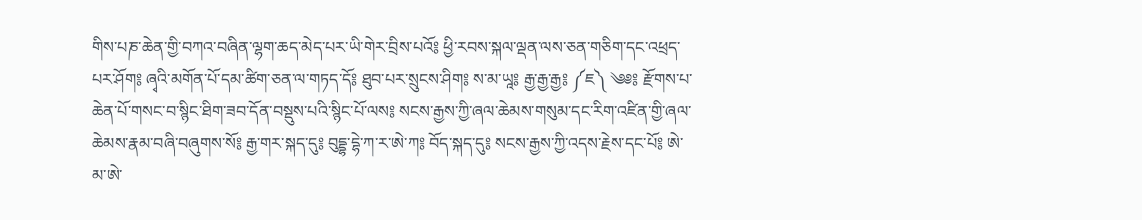གིས་པཎ་ཆེན་གྱི་བཀའ་བཞིན་ལྷག་ཆད་མེད་པར་ཡི་གེར་བྲིས་པའོ༔ ཕྱི་རབས་སྐལ་ལྡན་ལས་ཅན་གཅིག་དང་འཕྲད་པར་ཤོག༔ ཞྭའི་མགོན་པོ་དམ་ཚིག་ཅན་ལ་གཏད་དོ༔ ཐུབ་པར་སྲུངས་ཤིག༔ ས་མ་ཡཱ༔ རྒྱ་རྒྱ་རྒྱ༔ ༼ཇ༽ ༄༅༔ རྫོགས་པ་ཆེན་པོ་གསང་བ་སྙིང་ཐིག་ཟབ་དོན་བསྡུས་པའི་སྙིང་པོ་ལས༔ སངས་རྒྱས་ཀྱི་ཞལ་ཆེམས་གསུམ་དང་རིག་འཛིན་གྱི་ཞལ་ཆེམས་རྣམ་བཞི་བཞུགས་སོ༔ རྒྱ་གར་སྐད་དུ༔ བུདྡྷ་དྷེ་ཀ་ར་ཨེ་ཀ༔ བོད་སྐད་དུ༔ སངས་རྒྱས་ཀྱི་འདས་རྗེས་དང་པོ༔ ཨེ་མ་ཨེ་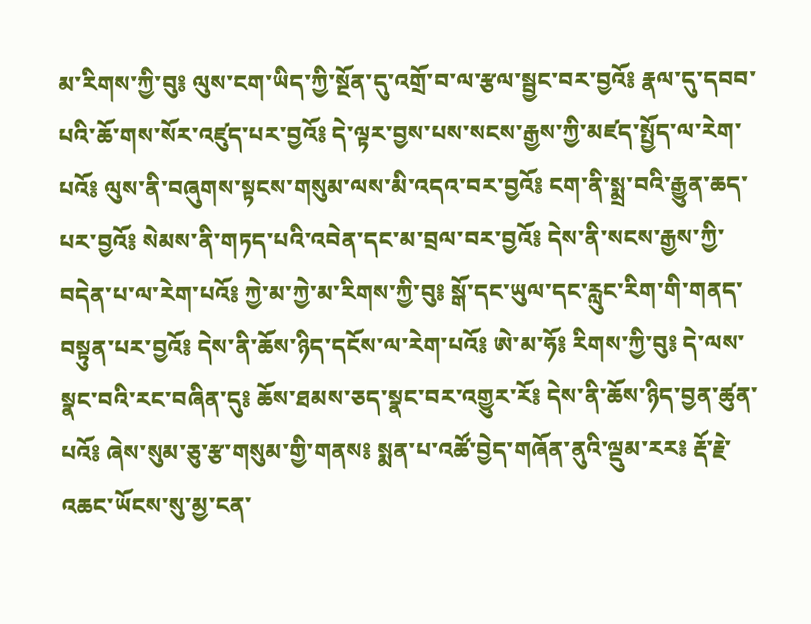མ་རིགས་ཀྱི་བུ༔ ལུས་ངག་ཡིད་ཀྱི་སྔོན་དུ་འགྲོ་བ་ལ་རྩལ་སྦྱང་བར་བྱའོ༔ རྣལ་དུ་དབབ་པའི་ཆོ་གས་སོར་འཛུད་པར་བྱའོ༔ དེ་ལྟར་བྱས་པས་སངས་རྒྱས་ཀྱི་མཛད་སྤྱོད་ལ་རེག་པའོ༔ ལུས་ནི་བཞུགས་སྟངས་གསུམ་ལས་མི་འདའ་བར་བྱའོ༔ ངག་ནི་སྨྲ་བའི་རྒྱུན་ཆད་པར་བྱའོ༔ སེམས་ནི་གཏད་པའི་འབེན་དང་མ་བྲལ་བར་བྱའོ༔ དེས་ནི་སངས་རྒྱས་ཀྱི་བདེན་པ་ལ་རེག་པའོ༔ ཀྱེ་མ་ཀྱེ་མ་རིགས་ཀྱི་བུ༔ སྒོ་དང་ཡུལ་དང་རླུང་རིག་གི་གནད་བསྟུན་པར་བྱའོ༔ དེས་ནི་ཆོས་ཉིད་དངོས་ལ་རེག་པའོ༔ ཨེ་མ་ཧོ༔ རིགས་ཀྱི་བུ༔ དེ་ལས་སྣང་བའི་རང་བཞིན་དུ༔ ཆོས་ཐམས་ཅད་སྣང་བར་འགྱུར་རོ༔ དེས་ནི་ཆོས་ཉིད་བྱན་ཚུན་པའོ༔ ཞེས་སུམ་ཅུ་རྩ་གསུམ་གྱི་གནས༔ སྨན་པ་འཚོ་བྱེད་གཞོན་ནུའི་ལྡུམ་རར༔ རྡོ་རྗེ་འཆང་ཡོངས་སུ་མྱ་ངན་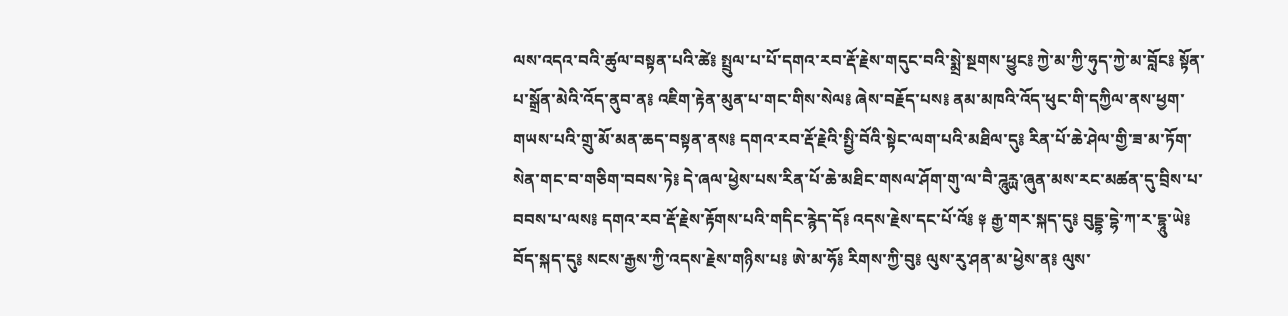ལས་འདའ་བའི་ཚུལ་བསྟན་པའི་ཚེ༔ སྤྲུལ་པ་པོ་དགའ་རབ་རྡོ་རྗེས་གདུང་བའི་སྨྲེ་སྔགས་ཕྱུང༔ ཀྱེ་མ་ཀྱི་ཧུད་ཀྱེ་མ་བློང༔ སྟོན་པ་སྒྲོན་མེའི་འོད་ནུབ་ན༔ འཇིག་རྟེན་མུན་པ་གང་གིས་སེལ༔ ཞེས་བརྗོད་པས༔ ནམ་མཁའི་འོད་ཕུང་གི་དཀྱིལ་ནས་ཕྱག་གཡས་པའི་གྲུ་མོ་མན་ཆད་བསྟན་ནས༔ དགའ་རབ་རྡོ་རྗེའི་སྤྱི་བོའི་སྟེང་ལག་པའི་མཐིལ་དུ༔ རིན་པོ་ཆེ་ཤེལ་གྱི་ཟ་མ་ཏོག་སེན་གང་བ་གཅིག་བབས་ཏེ༔ དེ་ཞལ་ཕྱེས་པས་རིན་པོ་ཆེ་མཐིང་གསལ་ཤོག་གུ་ལ་བཻ་ཌཱུརྻ་ཞུན་མས་རང་མཚན་དུ་བྲིས་པ་བབས་པ་ལས༔ དགའ་རབ་རྡོ་རྗེས་རྟོགས་པའི་གདིང་རྙེད་དོ༔ འདས་རྗེས་དང་པོ་འོ༔ ༈ རྒྱ་གར་སྐད་དུ༔ བུདྡྷ་དྷེ་ཀ་ར་དྷཱུ་ཡེ༔ བོད་སྐད་དུ༔ སངས་རྒྱས་ཀྱི་འདས་རྗེས་གཉིས་པ༔ ཨེ་མ་ཧོ༔ རིགས་ཀྱི་བུ༔ ལུས་རུ་ཤན་མ་ཕྱེས་ན༔ ལུས་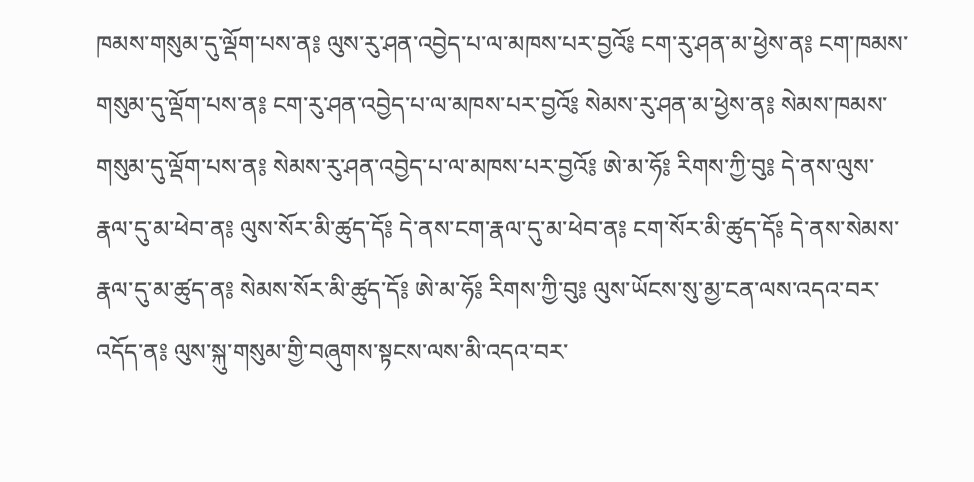ཁམས་གསུམ་དུ་ལྡོག་པས་ན༔ ལུས་རུ་ཤན་འབྱེད་པ་ལ་མཁས་པར་བྱའོ༔ ངག་རུ་ཤན་མ་ཕྱེས་ན༔ ངག་ཁམས་གསུམ་དུ་ལྡོག་པས་ན༔ ངག་རུ་ཤན་འབྱེད་པ་ལ་མཁས་པར་བྱའོ༔ སེམས་རུ་ཤན་མ་ཕྱེས་ན༔ སེམས་ཁམས་གསུམ་དུ་ལྡོག་པས་ན༔ སེམས་རུ་ཤན་འབྱེད་པ་ལ་མཁས་པར་བྱའོ༔ ཨེ་མ་ཧོ༔ རིགས་ཀྱི་བུ༔ དེ་ནས་ལུས་རྣལ་དུ་མ་ཕེབ་ན༔ ལུས་སོར་མི་ཚུད་དོ༔ དེ་ནས་ངག་རྣལ་དུ་མ་ཕེབ་ན༔ ངག་སོར་མི་ཚུད་དོ༔ དེ་ནས་སེམས་རྣལ་དུ་མ་ཚུད་ན༔ སེམས་སོར་མི་ཚུད་དོ༔ ཨེ་མ་ཧོ༔ རིགས་ཀྱི་བུ༔ ལུས་ཡོངས་སུ་མྱ་ངན་ལས་འདའ་བར་འདོད་ན༔ ལུས་སྐུ་གསུམ་གྱི་བཞུགས་སྟངས་ལས་མི་འདའ་བར་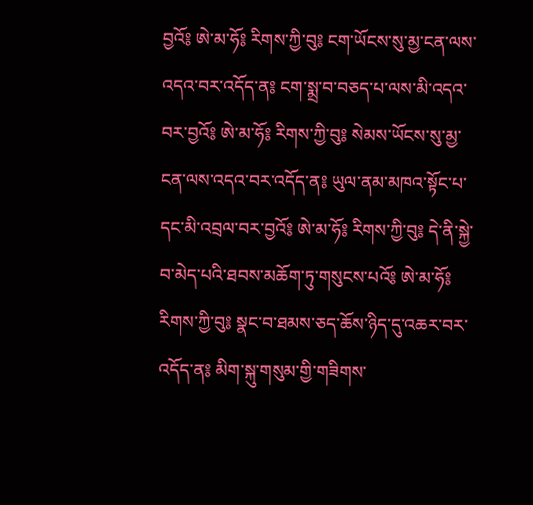བྱའོ༔ ཨེ་མ་ཧོ༔ རིགས་ཀྱི་བུ༔ ངག་ཡོངས་སུ་མྱ་ངན་ལས་འདའ་བར་འདོད་ན༔ ངག་སྨྲ་བ་བཅད་པ་ལས་མི་འདའ་བར་བྱའོ༔ ཨེ་མ་ཧོ༔ རིགས་ཀྱི་བུ༔ སེམས་ཡོངས་སུ་མྱ་ངན་ལས་འདའ་བར་འདོད་ན༔ ཡུལ་ནམ་མཁའ་སྟོང་པ་དང་མི་འབྲལ་བར་བྱའོ༔ ཨེ་མ་ཧོ༔ རིགས་ཀྱི་བུ༔ དེ་ནི་སྐྱེ་བ་མེད་པའི་ཐབས་མཆོག་ཏུ་གསུངས་པའོ༔ ཨེ་མ་ཧོ༔ རིགས་ཀྱི་བུ༔ སྣང་བ་ཐམས་ཅད་ཆོས་ཉིད་དུ་འཆར་བར་འདོད་ན༔ མིག་སྐུ་གསུམ་གྱི་གཟིགས་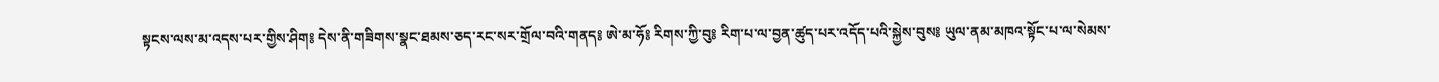སྟངས་ལས་མ་འདས་པར་གྱིས་ཤིག༔ དེས་ནི་གཟིགས་སྣང་ཐམས་ཅད་རང་སར་གྲོལ་བའི་གནད༔ ཨེ་མ་ཧོ༔ རིགས་ཀྱི་བུ༔ རིག་པ་ལ་བྱན་ཚུད་པར་འདོད་པའི་སྐྱེས་བུས༔ ཡུལ་ནམ་མཁའ་སྟོང་པ་ལ་སེམས་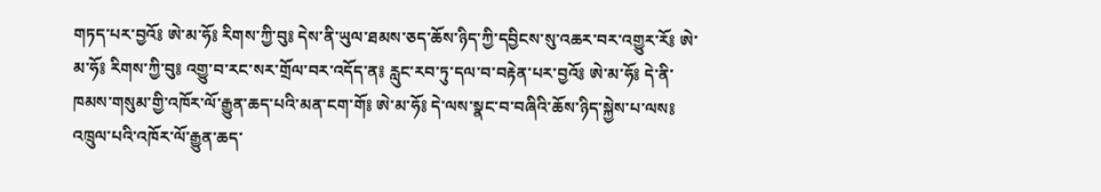གཏད་པར་བྱའོ༔ ཨེ་མ་ཧོ༔ རིགས་ཀྱི་བུ༔ དེས་ནི་ཡུལ་ཐམས་ཅད་ཆོས་ཉིད་ཀྱི་དབྱིངས་སུ་འཆར་བར་འགྱུར་རོ༔ ཨེ་མ་ཧོ༔ རིགས་ཀྱི་བུ༔ འགྱུ་བ་རང་སར་གྲོལ་བར་འདོད་ན༔ རླུང་རབ་ཏུ་དལ་བ་བརྟེན་པར་བྱའོ༔ ཨེ་མ་ཧོ༔ དེ་ནི་ཁམས་གསུམ་གྱི་འཁོར་ལོ་རྒྱུན་ཆད་པའི་མན་ངག་གོ༔ ཨེ་མ་ཧོ༔ དེ་ལས་སྣང་བ་བཞིའི་ཆོས་ཉིད་སྐྱེས་པ་ལས༔ འཁྲུལ་པའི་འཁོར་ལོ་རྒྱུན་ཆད་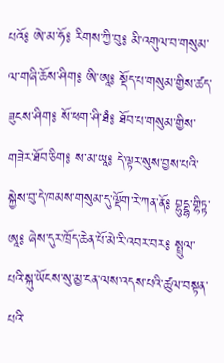པའོ༔ ཨེ་མ་ཧོ༔ རིགས་ཀྱི་བུ༔ མི་འགུལ་བ་གསུམ་ལ་གཞི་ཆོས་ཤིག༔ ཨི་ཨཱ༔ སྡོད་པ་གསུམ་གྱིས་ཚད་ཟུངས་ཤིག༔ སོ་ཕག་ཤི་ཐཾ༔ ཐོབ་པ་གསུམ་གྱིས་གཟེར་ཐོབ་ཅིག༔ ས་མ་ཡཱ༔ དེ་ལྟར་སུས་བྱས་པའི་སྐྱེས་བུ་དེ་ཁམས་གསུམ་དུ་ལྡོག་རེ་ཀན་ནོ༔ བྷུདྡྷ་གྷིཏྟ་ཨཱ༔ ཞེས་དུར་ཁྲོད་ཆེན་པོ་མེ་རི་འབར་བར༔ སྤྲུལ་པའི་སྐུ་ཡོངས་སུ་མྱ་ངན་ལས་འདས་པའི་ཚུལ་བསྟན་པའི་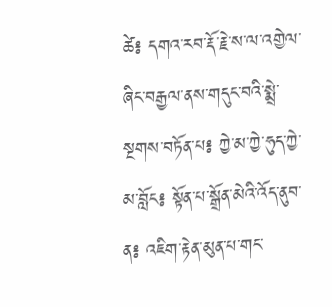ཚེ༔ དགའ་རབ་རྡོ་རྗེ་ས་ལ་འགྱེལ་ཞིང་བརྒྱལ་ནས་གདུང་བའི་སྨྲེ་སྔགས་བཏོན་པ༔ ཀྱེ་མ་ཀྱེ་ཧུད་ཀྱེ་མ་བློང༔ སྟོན་པ་སྒྲོན་མེའི་འོད་ནུབ་ན༔ འཇིག་རྟེན་མུན་པ་གང་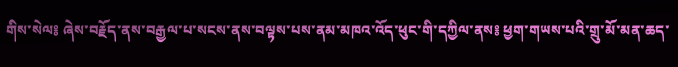གིས་སེལ༔ ཞེས་བརྗོད་ནས་བརྒྱལ་པ་སངས་ནས་བལྟས་པས་ནམ་མཁའ་འོད་ཕུང་གི་དཀྱིལ་ནས༔ ཕྱག་གཡས་པའི་གྲུ་མོ་མན་ཆད་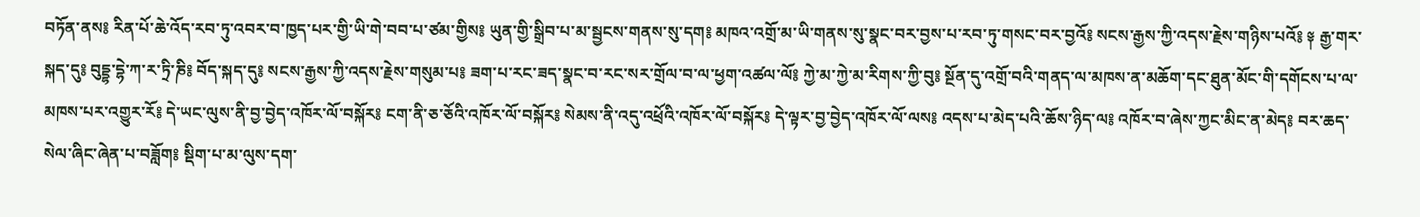བཏོན་ནས༔ རིན་པོ་ཆེ་འོད་རབ་ཏུ་འབར་བ་ཁྱད་པར་གྱི་ཡི་གེ་བབ་པ་ཙམ་གྱིས༔ ཡུན་གྱི་སྒྲིབ་པ་མ་སྦྱངས་གནས་སུ་དག༔ མཁའ་འགྲོ་མ་ཡི་གནས་སུ་སྣང་བར་བྱས་པ་རབ་ཏུ་གསང་བར་བྱའོ༔ སངས་རྒྱས་ཀྱི་འདས་རྗེས་གཉིས་པའོ༔ ༈ རྒྱ་གར་སྐད་དུ༔ བུདྡྷ་དྷེ་ཀ་ར་ཏྲི་ཎི༔ བོད་སྐད་དུ༔ སངས་རྒྱས་ཀྱི་འདས་རྗེས་གསུམ་པ༔ ཟག་པ་རང་ཟད་སྣང་བ་རང་སར་གྲོལ་བ་ལ་ཕྱག་འཚལ་ལོ༔ ཀྱེ་མ་ཀྱེ་མ་རིགས་ཀྱི་བུ༔ སྔོན་དུ་འགྲོ་བའི་གནད་ལ་མཁས་ན་མཆོག་དང་ཐུན་མོང་གི་དགོངས་པ་ལ་མཁས་པར་འགྱུར་རོ༔ དེ་ཡང་ལུས་ནི་བྱ་བྱེད་འཁོར་ལོ་བསྐོར༔ ངག་ནི་ཅ་ཅོའི་འཁོར་ལོ་བསྐོར༔ སེམས་ནི་འདུ་འཕྲོའི་འཁོར་ལོ་བསྐོར༔ དེ་ལྟར་བྱ་བྱེད་འཁོར་ལོ་ལས༔ འདས་པ་མེད་པའི་ཆོས་ཉིད་ལ༔ འཁོར་བ་ཞེས་ཀྱང་མིང་ན་མེད༔ བར་ཆད་སེལ་ཞིང་ཞེན་པ་བཟློག༔ སྡིག་པ་མ་ལུས་དག་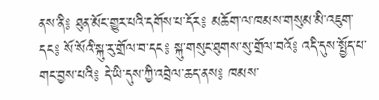ནས་ནི༔ ཐུན་མོང་གྱུར་པའི་དགོས་པ་དོར༔ མཆོག་ལ་ཁམས་གསུམ་མི་འཇུག་དང༔ སོ་སོའི་སྐུ་རུ་གྲོལ་བ་དང༔ སྐུ་གསུང་ཐུགས་སུ་གྲོལ་བའོ༔ འདི་དུས་སྤྱོད་པ་གང་བྱས་པའི༔ དེ་ཡི་དུས་ཀྱི་འབྲེལ་ཆད་ནས༔ ཁམས་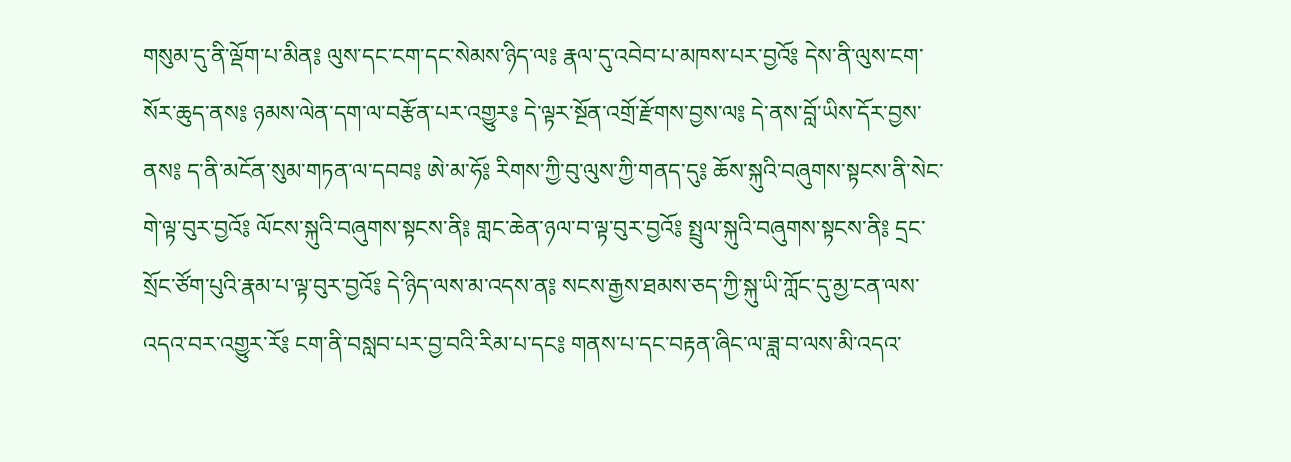གསུམ་དུ་ནི་ལྡོག་པ་མིན༔ ལུས་དང་ངག་དང་སེམས་ཉིད་ལ༔ རྣལ་དུ་འབེབ་པ་མཁས་པར་བྱའོ༔ དེས་ནི་ལུས་ངག་སོར་ཆུད་ནས༔ ཉམས་ལེན་དག་ལ་བརྩོན་པར་འགྱུར༔ དེ་ལྟར་སྔོན་འགྲོ་རྫོགས་བྱས་ལ༔ དེ་ནས་བློ་ཡིས་དོར་བྱས་ནས༔ ད་ནི་མངོན་སུམ་གཏན་ལ་དབབ༔ ཨེ་མ་ཧོ༔ རིགས་ཀྱི་བུ་ལུས་ཀྱི་གནད་དུ༔ ཆོས་སྐུའི་བཞུགས་སྟངས་ནི་སེང་གེ་ལྟ་བུར་བྱའོ༔ ལོངས་སྐུའི་བཞུགས་སྟངས་ནི༔ གླང་ཆེན་ཉལ་བ་ལྟ་བུར་བྱའོ༔ སྤྲུལ་སྐུའི་བཞུགས་སྟངས་ནི༔ དྲང་སྲོང་ཙོག་པུའི་རྣམ་པ་ལྟ་བུར་བྱའོ༔ དེ་ཉིད་ལས་མ་འདས་ན༔ སངས་རྒྱས་ཐམས་ཅད་ཀྱི་སྐུ་ཡི་ཀློང་དུ་མྱ་ངན་ལས་འདའ་བར་འགྱུར་རོ༔ ངག་ནི་བསླབ་པར་བྱ་བའི་རིམ་པ་དང༔ གནས་པ་དང་བརྟན་ཞིང་ལ་ཟླ་བ་ལས་མི་འདའ་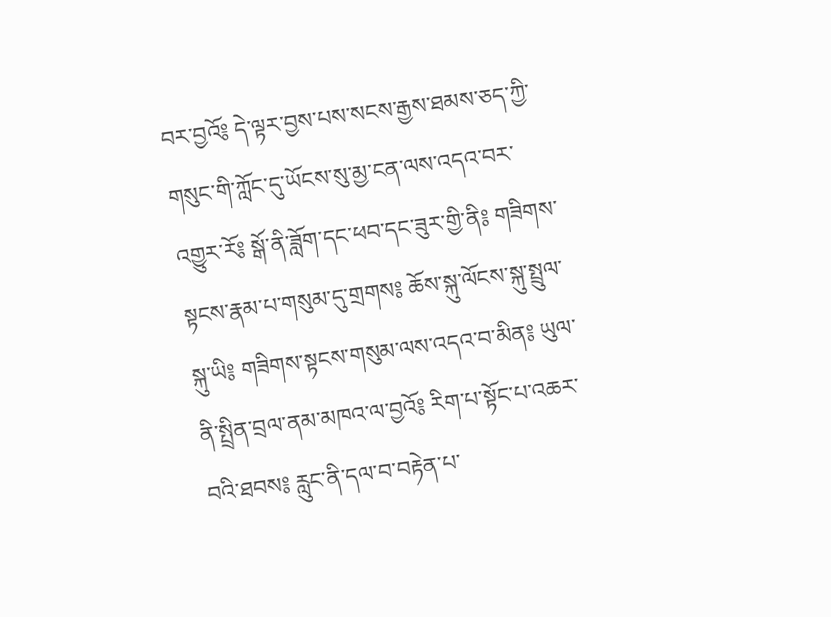བར་བྱའོ༔ དེ་ལྟར་བྱས་པས་སངས་རྒྱས་ཐམས་ཅད་ཀྱི་གསུང་གི་ཀློང་དུ་ཡོངས་སུ་མྱ་ངན་ལས་འདའ་བར་འགྱུར་རོ༔ སྒོ་ནི་ཟློག་དང་ཕབ་དང་ཟུར་གྱི་ནི༔ གཟིགས་སྟངས་རྣམ་པ་གསུམ་དུ་གྲགས༔ ཆོས་སྐུ་ལོངས་སྐུ་སྤྲུལ་སྐུ་ཡི༔ གཟིགས་སྟངས་གསུམ་ལས་འདའ་བ་མིན༔ ཡུལ་ནི་སྤྲིན་བྲལ་ནམ་མཁའ་ལ་བྱའོ༔ རིག་པ་སྟོང་པ་འཆར་བའི་ཐབས༔ རླུང་ནི་དལ་བ་བརྟེན་པ་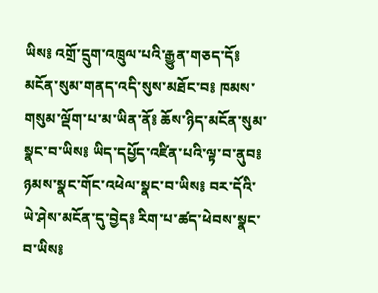ཡིས༔ འགྲོ་དྲུག་འཁྲུལ་པའི་རྒྱུན་གཅད་དོ༔ མངོན་སུམ་གནད་འདི་སུས་མཐོང་བ༔ ཁམས་གསུམ་ལྡོག་པ་མ་ཡིན་ནོ༔ ཆོས་ཉིད་མངོན་སུམ་སྣང་བ་ཡིས༔ ཡིད་དཔྱོད་འཛིན་པའི་ལྟ་བ་ནུབ༔ ཉམས་སྣང་གོང་འཕེལ་སྣང་བ་ཡིས༔ བར་དོའི་ཡེ་ཤེས་མངོན་དུ་བྱེད༔ རིག་པ་ཚད་ཕེབས་སྣང་བ་ཡིས༔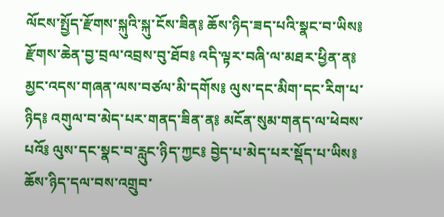ལོངས་སྤྱོད་རྫོགས་སྐུའི་སྐུ་ངོས་ཟིན༔ ཆོས་ཉིད་ཟད་པའི་སྣང་བ་ཡིས༔ རྫོགས་ཆེན་བྱ་བྲལ་འབྲས་བུ་ཐོབ༔ འདི་ལྟར་བཞི་ལ་མཐར་ཕྱིན་ན༔ མྱང་འདས་གཞན་ལས་བཙལ་མི་དགོས༔ ལུས་དང་མིག་དང་རིག་པ་ཉིད༔ འགུལ་བ་མེད་པར་གནད་ཟིན་ན༔ མངོན་སུམ་གནད་ལ་ཕེབས་པའོ༔ ལུས་དང་སྣང་བ་རླུང་ཉིད་ཀྱང༔ བྱེད་པ་མེད་པར་སྡོད་པ་ཡིས༔ ཆོས་ཉིད་དལ་བས་འགྲུབ་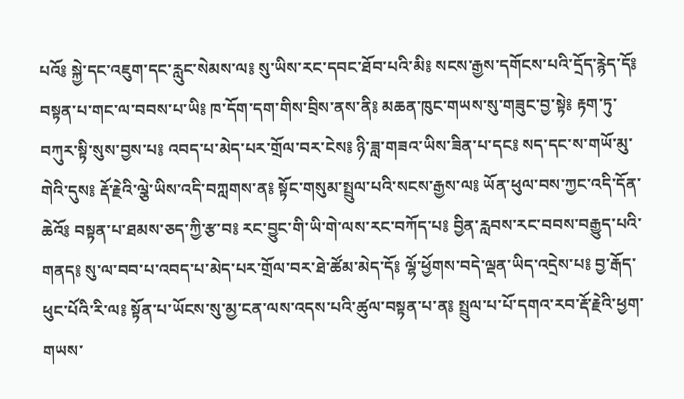པའོ༔ སྐྱེ་དང་འཇུག་དང་རླུང་སེམས་ལ༔ སུ་ཡིས་རང་དབང་ཐོབ་པའི་མི༔ སངས་རྒྱས་དགོངས་པའི་དྲོད་རྙེད་དོ༔ བསྟན་པ་གང་ལ་བབས་པ་ཡི༔ ཁ་དོག་དག་གིས་བྲིས་ནས་ནི༔ མཆན་ཁུང་གཡས་སུ་གཟུང་བྱ་སྟེ༔ རྟག་ཏུ་བཀུར་སྟི་སུས་བྱས་པ༔ འབད་པ་མེད་པར་གྲོལ་བར་ངེས༔ ཉི་ཟླ་གཟའ་ཡིས་ཟིན་པ་དང༔ སད་དང་ས་གཡོ་མུ་གེའི་དུས༔ རྡོ་རྗེའི་ལྕེ་ཡིས་འདི་བཀླགས་ན༔ སྟོང་གསུམ་སྤྲུལ་པའི་སངས་རྒྱས་ལ༔ ཡོན་ཕུལ་བས་ཀྱང་འདི་དོན་ཆེའོ༔ བསྟན་པ་ཐམས་ཅད་ཀྱི་རྩ་བ༔ རང་བྱུང་གི་ཡི་གེ་ལས་རང་བཀོད་པ༔ བྱིན་རླབས་རང་བབས་བརྒྱུད་པའི་གནད༔ སུ་ལ་བབ་པ་འབད་པ་མེད་པར་གྲོལ་བར་ཐེ་ཚོམ་མེད་དོ༔ ལྷོ་ཕྱོགས་བདེ་ལྡན་ཡིད་འདྲེས་པ༔ བྱ་རྒོད་ཕུང་པོའི་རི་ལ༔ སྟོན་པ་ཡོངས་སུ་མྱ་ངན་ལས་འདས་པའི་ཚུལ་བསྟན་པ་ན༔ སྤྲུལ་པ་པོ་དགའ་རབ་རྡོ་རྗེའི་ཕྱག་གཡས་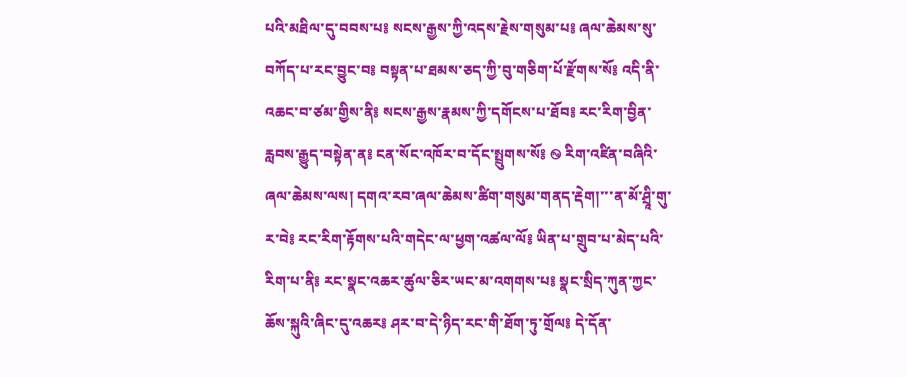པའི་མཐིལ་དུ་བབས་པ༔ སངས་རྒྱས་ཀྱི་འདས་རྗེས་གསུམ་པ༔ ཞལ་ཆེམས་སུ་བཀོད་པ་རང་བྱུང་བ༔ བསྟན་པ་ཐམས་ཅད་ཀྱི་བུ་གཅིག་པོ་རྫོགས་སོ༔ འདི་ནི་འཆང་བ་ཙམ་གྱིས་ནི༔ སངས་རྒྱས་རྣམས་ཀྱི་དགོངས་པ་ཐོབ༔ རང་རིག་བྱིན་རླབས་རྒྱུད་བསྟེན་ན༔ ངན་སོང་འཁོར་བ་དོང་སྤྲུགས་སོ༔ ࿊ རིག་འཛིན་བཞིའི་ཞལ་ཆེམས་ལས། དགའ་རབ་ཞལ་ཆེམས་ཚིག་གསུམ་གནད་རྡེག།་་་ན་མོ་ཤྲཱི་གུ་ར་བེ༔ རང་རིག་རྟོགས་པའི་གདེང་ལ་ཕྱག་འཚལ་ལོ༔ ཡིན་པ་གྲུབ་པ་མེད་པའི་རིག་པ་ནི༔ རང་སྣང་འཆར་ཚུལ་ཅིར་ཡང་མ་འགགས་པ༔ སྣང་སྲིད་ཀུན་ཀྱང་ཆོས་སྐུའི་ཞིང་དུ་འཆར༔ ཤར་བ་དེ་ཉིད་རང་གི་ཐོག་ཏུ་གྲོལ༔ དེ་དོན་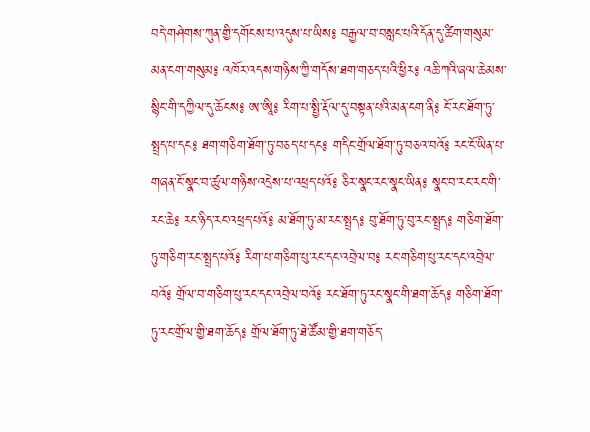བདེ་གཤེགས་ཀུན་གྱི་དགོངས་པ་འདུས་པ་ཡིས༔ བརྒྱལ་བ་བསླང་པའི་དོན་དུ་ཚིག་གསུམ་མན་ངག་གསུམ༔ འཁོར་འདས་གཉིས་ཀྱི་གདོས་ཐག་གཅད་པའི་ཕྱིར༔ འཆི་ཀའི་ཞལ་ཆེམས་སྙིང་གི་དཀྱིལ་དུ་ཆོངས༔ ཨ་ཨཱི༔ རིག་པ་སྤྱི་རྡོལ་དུ་བསྟན་པའི་མན་ངག་ནི༔ ངོ་རང་ཐོག་ཏུ་སྤྲད་པ་དང༔ ཐག་གཅིག་ཐོག་ཏུ་བཅད་པ་དང༔ གདིང་གྲོལ་ཐོག་ཏུ་བཅའ་བའོ༔ རང་ངོ་ཡིན་པ་གཞན་ངོ་སྣང་བ་ཚུལ་གཉིས་འདྲེས་པ་འཕྲད་པའོ༔ ཅིར་སྣང་རང་སྣང་ཡིན༔ སྣང་བ་རང་རང་གི་རང་ཆེ༔ རང་ཉིད་རང་འཕྲད་པའོ༔ མ་ཐོག་ཏུ་མ་རང་སྤྲད༔ བུ་ཐོག་ཏུ་བུ་རང་སྤྲད༔ གཅིག་ཐོག་ཏུ་གཅིག་རང་སྤྲད་པའོ༔ རིག་པ་གཅིག་པུ་རང་དང་འབྲེལ་བ༔ རང་གཅིག་པུ་རང་དང་འབྲེལ་བའོ༔ གྲོལ་བ་གཅིག་པུ་རང་དང་འབྲེལ་བའོ༔ རང་ཐོག་ཏུ་རང་སྣང་གི་ཐག་ཆོད༔ གཅིག་ཐོག་ཏུ་རང་གྲོལ་གྱི་ཐག་ཆོད༔ གྲོལ་ཐོག་ཏུ་ཐེ་ཚོམ་གྱི་ཐག་གཅོད་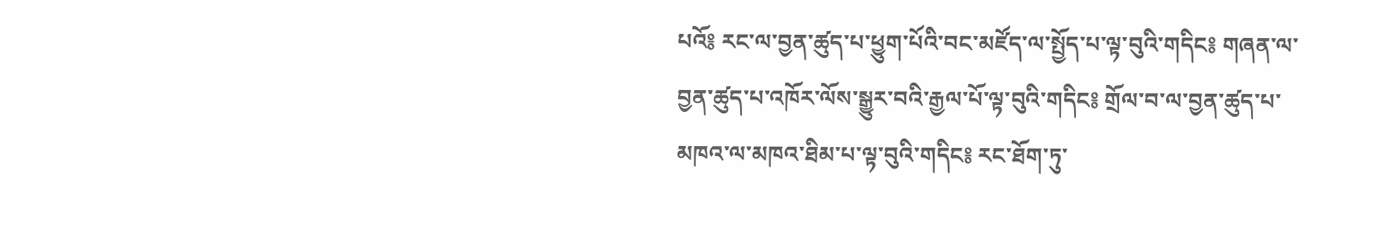པའོ༔ རང་ལ་བྱན་ཚུད་པ་ཕྱུག་པོའི་བང་མཛོད་ལ་སྤྱོད་པ་ལྟ་བུའི་གདིང༔ གཞན་ལ་བྱན་ཚུད་པ་འཁོར་ལོས་སྒྱུར་བའི་རྒྱལ་པོ་ལྟ་བུའི་གདིང༔ གྲོལ་བ་ལ་བྱན་ཚུད་པ་མཁའ་ལ་མཁའ་ཐིམ་པ་ལྟ་བུའི་གདིང༔ རང་ཐོག་ཏུ་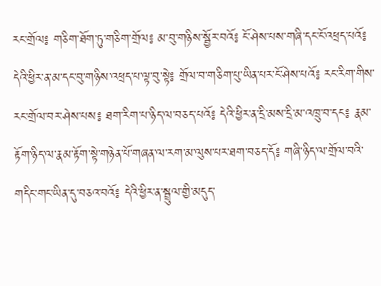རང་གྲོལ༔ གཅིག་ཐོག་ཏུ་གཅིག་གྲོལ༔ མ་བུ་གཉིས་སྦྱོར་བའོ༔ ངོ་ཤེས་པས་གཞི་དང་ངོ་འཕྲད་པའོ༔ དེའི་ཕྱིར་ན་མ་དང་བུ་གཉིས་འཕྲད་པ་ལྟ་བུ་སྟེ༔ གྲོལ་བ་གཅིག་པུ་ཡིན་པར་ངོ་ཤེས་པའོ༔ རང་རིག་གིས་རང་གྲོལ་བར་ཤེས་པས༔ ཐག་རིག་པ་ཉིད་ལ་བཅད་པའོ༔ དེའི་ཕྱིར་ན་དྲི་མས་དྲི་མ་འཁྲུ་བ་དང༔ རྣམ་རྟོག་ཉིད་ལ་རྣམ་རྟོག་སྟེ་གཉེན་པོ་གཞན་ལ་རག་མ་ལུས་པར་ཐག་བཅད་དོ༔ གཞི་ཉིད་ལ་གྲོལ་བའི་གདིང་གང་ཡིན་དུ་བཅའ་བའོ༔ དེའི་ཕྱིར་ན་སྦྲུལ་གྱི་མདུད་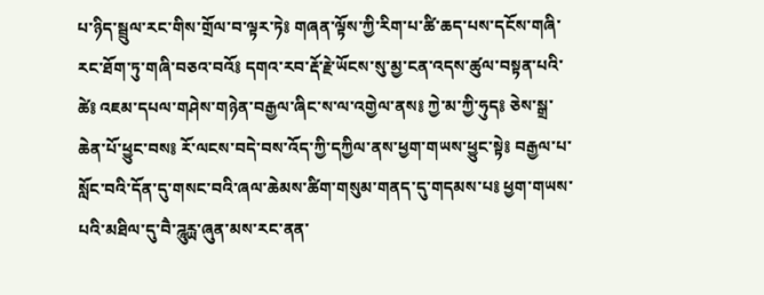པ་ཉིད་སྦྲུལ་རང་གིས་གྲོལ་བ་ལྟར་ཏེ༔ གཞན་ལྟོས་ཀྱི་རིག་པ་ཚི་ཆད་པས་དངོས་གཞི་རང་ཐོག་ཏུ་གཞི་བཅའ་བའོ༔ དགའ་རབ་རྡོ་རྗེ་ཡོངས་སུ་མྱ་ངན་འདས་ཚུལ་བསྟན་པའི་ཚེ༔ འཇམ་དཔལ་གཤེས་གཉེན་བརྒྱལ་ཞིང་ས་ལ་འགྱེལ་ནས༔ ཀྱེ་མ་ཀྱི་ཧུད༔ ཅེས་སྒྲ་ཆེན་པོ་ཕྱུང་བས༔ རོ་ལངས་བདེ་བས་འོད་ཀྱི་དཀྱིལ་ནས་ཕྱག་གཡས་ཕྱུང་སྟེ༔ བརྒྱལ་པ་སློང་བའི་དོན་དུ་གསང་བའི་ཞལ་ཆེམས་ཚིག་གསུམ་གནད་དུ་གདམས་པ༔ ཕྱག་གཡས་པའི་མཐིལ་དུ་བཻ་ཌཱུརྻ་ཞུན་མས་རང་ནན་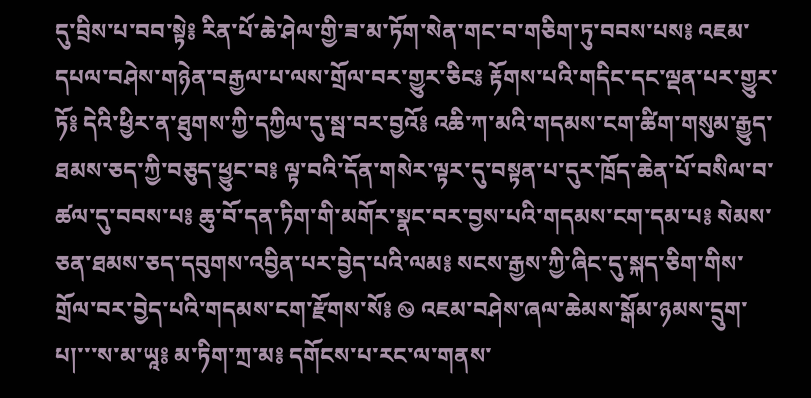དུ་བྲིས་པ་བབ་སྟེ༔ རིན་པོ་ཆེ་ཤེལ་གྱི་ཟ་མ་ཏོག་སེན་གང་བ་གཅིག་ཏུ་བབས་པས༔ འཇམ་དཔལ་བཤེས་གཉེན་བརྒྱལ་པ་ལས་གྲོལ་བར་གྱུར་ཅིང༔ རྟོགས་པའི་གདིང་དང་ལྡན་པར་གྱུར་ཏོ༔ དེའི་ཕྱིར་ན་ཐུགས་ཀྱི་དཀྱིལ་དུ་སྦ་བར་བྱའོ༔ འཆི་ཀ་མའི་གདམས་ངག་ཚིག་གསུམ་རྒྱུད་ཐམས་ཅད་ཀྱི་བཅུད་ཕྱུང་བ༔ ལྟ་བའི་དོན་གསེར་ལྟར་དུ་བསྟན་པ་དུར་ཁྲོད་ཆེན་པོ་བསིལ་བ་ཚལ་དུ་བབས་པ༔ ཆུ་བོ་དན་ཏིག་གི་མགོར་སྣང་བར་བྱས་པའི་གདམས་ངག་དམ་པ༔ སེམས་ཅན་ཐམས་ཅད་དབུགས་འབྱིན་པར་བྱེད་པའི་ལམ༔ སངས་རྒྱས་ཀྱི་ཞིང་དུ་སྐད་ཅིག་གིས་གྲོལ་བར་བྱེད་པའི་གདམས་ངག་རྫོགས་སོ༔ ࿊ འཇམ་བཤེས་ཞལ་ཆེམས་སྒོམ་ཉམས་དྲུག་པ།་་་ས་མ་ཡཱ༔ མ་ཏིག་ཀྲ་མ༔ དགོངས་པ་རང་ལ་གནས་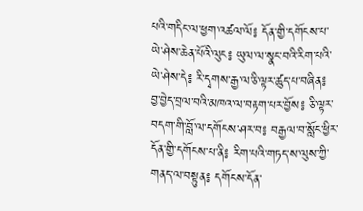པའི་གདིང་ལ་ཕྱག་འཚལ་ལོ༔ དོན་གྱི་དགོངས་པ་ཡེ་ཤེས་ཆེན་པོའི་ལུང༔ ཡུལ་ལ་སྣང་བའི་རིག་པའི་ཡེ་ཤེས་དེ༔ རི་དྭགས་རྒྱ་ལ་ཅི་ལྟར་ཚུད་པ་བཞིན༔ བྱ་བྱེད་བྲལ་བའི་མཁའ་ལ་བརྟག་པར་བྱོས༔ ཅི་ལྟར་བདག་གི་བློ་ལ་དགོངས་ཤར་བ༔ བརྒྱལ་བ་སློང་ཕྱིར་དོན་གྱི་དགོངས་པ་ནི༔ རིག་པའི་གཏད་ས་ལུས་ཀྱི་གནད་ལ་བསྟུན༔ དགོངས་དོན་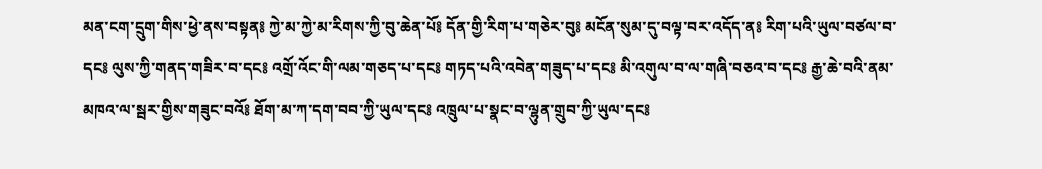མན་ངག་དྲུག་གིས་ཕྱེ་ནས་བསྟན༔ ཀྱེ་མ་ཀྱེ་མ་རིགས་ཀྱི་བུ་ཆེན་པོ༔ དོན་གྱི་རིག་པ་གཅེར་བུ༔ མངོན་སུམ་དུ་བལྟ་བར་འདོད་ན༔ རིག་པའི་ཡུལ་བཙལ་བ་དང༔ ལུས་ཀྱི་གནད་གཟིར་བ་དང༔ འགྲོ་འོང་གི་ལམ་གཅད་པ་དང༔ གཏད་པའི་འབེན་གཟུད་པ་དང༔ མི་འགུལ་བ་ལ་གཞི་བཅའ་བ་དང༔ རྒྱ་ཆེ་བའི་ནམ་མཁའ་ལ་སྦར་གྱིས་གཟུང་བའོ༔ ཐོག་མ་ཀ་དག་བབ་ཀྱི་ཡུལ་དང༔ འཁྲུལ་པ་སྣང་བ་ལྷུན་གྲུབ་ཀྱི་ཡུལ་དང༔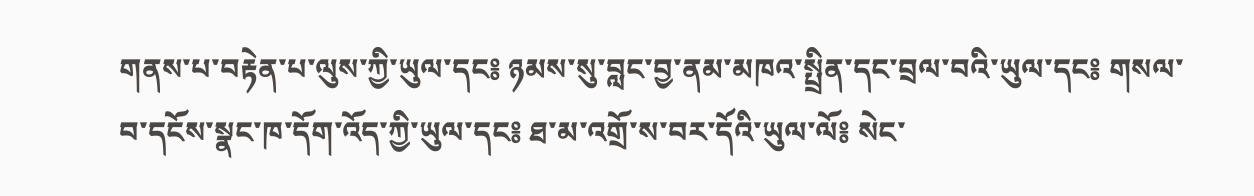གནས་པ་བརྟེན་པ་ལུས་ཀྱི་ཡུལ་དང༔ ཉམས་སུ་བླང་བྱ་ནམ་མཁའ་སྤྲིན་དང་བྲལ་བའི་ཡུལ་དང༔ གསལ་བ་དངོས་སྣང་ཁ་དོག་འོད་ཀྱི་ཡུལ་དང༔ ཐ་མ་འགྲོ་ས་བར་དོའི་ཡུལ་ལོ༔ སེང་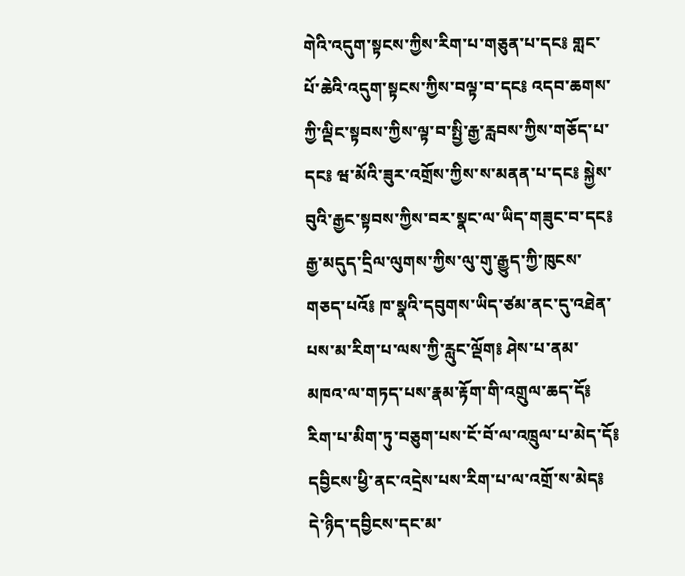གེའི་འདུག་སྟངས་ཀྱིས་རིག་པ་གཅུན་པ་དང༔ གླང་པོ་ཆེའི་འདུག་སྟངས་ཀྱིས་བལྟ་བ་དང༔ འདབ་ཆགས་ཀྱི་ལྡིང་སྟབས་ཀྱིས་ལྟ་བ་སྤྱི་རྒྱ་རླབས་ཀྱིས་གཅོད་པ་དང༔ ཝ་མོའི་ཟུར་འགྲོས་ཀྱིས་ས་མནན་པ་དང༔ སྐྱེས་བུའི་རྒྱང་སྟབས་ཀྱིས་བར་སྣང་ལ་ཡིད་གཟུང་བ་དང༔ རྒྱ་མདུད་དྲིལ་ལུགས་ཀྱིས་ལུ་གུ་རྒྱུད་ཀྱི་ཁུངས་གཅད་པའོ༔ ཁ་སྣའི་དབུགས་ཡིད་ཙམ་ནང་དུ་འཐེན་པས་མ་རིག་པ་ལས་ཀྱི་རླུང་ལྡོག༔ ཤེས་པ་ནམ་མཁའ་ལ་གཏད་པས་རྣམ་རྟོག་གི་འགྲུལ་ཆད་དོ༔ རིག་པ་མིག་ཏུ་བཅུག་པས་ངོ་བོ་ལ་འཁྲུལ་པ་མེད་དོ༔ དབྱིངས་ཕྱི་ནང་འདྲེས་པས་རིག་པ་ལ་འགྲོ་ས་མེད༔ དེ་ཉིད་དབྱིངས་དང་མ་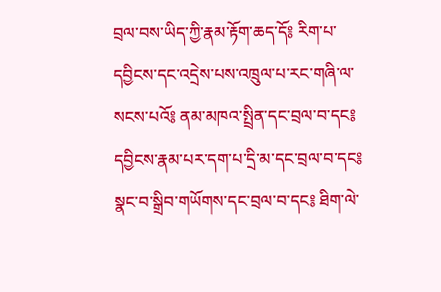བྲལ་བས་ཡིད་ཀྱི་རྣམ་རྟོག་ཆད་དོ༔ རིག་པ་དབྱིངས་དང་འདྲེས་པས་འཁྲུལ་པ་རང་གཞི་ལ་སངས་པའོ༔ ནམ་མཁའ་སྤྲིན་དང་བྲལ་བ་དང༔ དབྱིངས་རྣམ་པར་དག་པ་དྲི་མ་དང་བྲལ་བ་དང༔ སྣང་བ་སྒྲིབ་གཡོགས་དང་བྲལ་བ་དང༔ ཐིག་ལེ་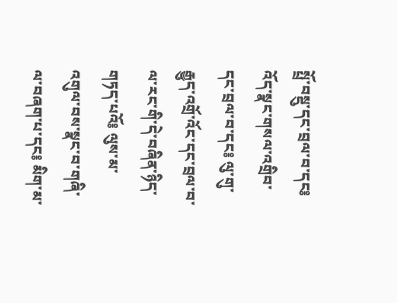སྤྲོ་བསྡུ་དང་བྲལ་བ་དང༔ འོད་སྣང་གསལ་འགྲིབ་དང་བྲལ་བ་དང༔ ལུ་གུ་རྒྱུད་འགྲོ་འོང་དང་བྲལ་བ་ལ་རང་གི་དེ་བཞིན་ཉིད་གཏད་པའོ༔ ལུས་མ་འགུལ་བས་སྣང་བ་གཞི་ལ་བཞག་པ་དང༔ མིག་མ་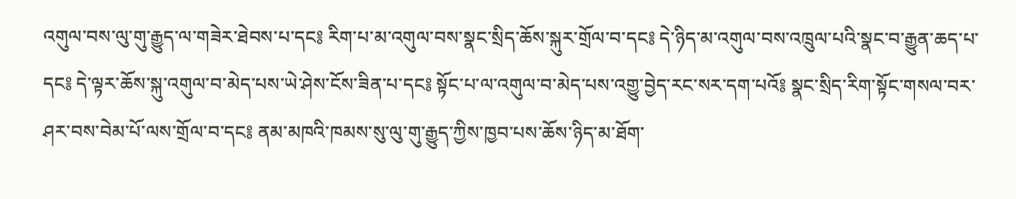འགུལ་བས་ལུ་གུ་རྒྱུད་ལ་གཟེར་ཐེབས་པ་དང༔ རིག་པ་མ་འགུལ་བས་སྣང་སྲིད་ཆོས་སྐུར་གྲོལ་བ་དང༔ དེ་ཉིད་མ་འགུལ་བས་འཁྲུལ་པའི་སྣང་བ་རྒྱུན་ཆད་པ་དང༔ དེ་ལྟར་ཆོས་སྐུ་འགུལ་བ་མེད་པས་ཡེ་ཤེས་ངོས་ཟིན་པ་དང༔ སྟོང་པ་ལ་འགུལ་བ་མེད་པས་འགྱུ་བྱེད་རང་སར་དག་པའོ༔ སྣང་སྲིད་རིག་སྟོང་གསལ་བར་ཤར་བས་བེམ་པོ་ལས་གྲོལ་བ་དང༔ ནམ་མཁའི་ཁམས་སུ་ལུ་གུ་རྒྱུད་ཀྱིས་ཁྱབ་པས་ཆོས་ཉིད་མ་ཐོག་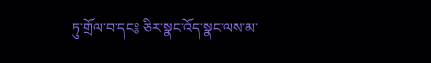ཏུ་གྲོལ་བ་དང༔ ཅིར་སྣང་འོད་སྣང་ལས་མ་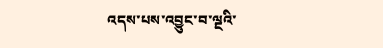འདས་པས་འབྱུང་བ་ལྔའི་